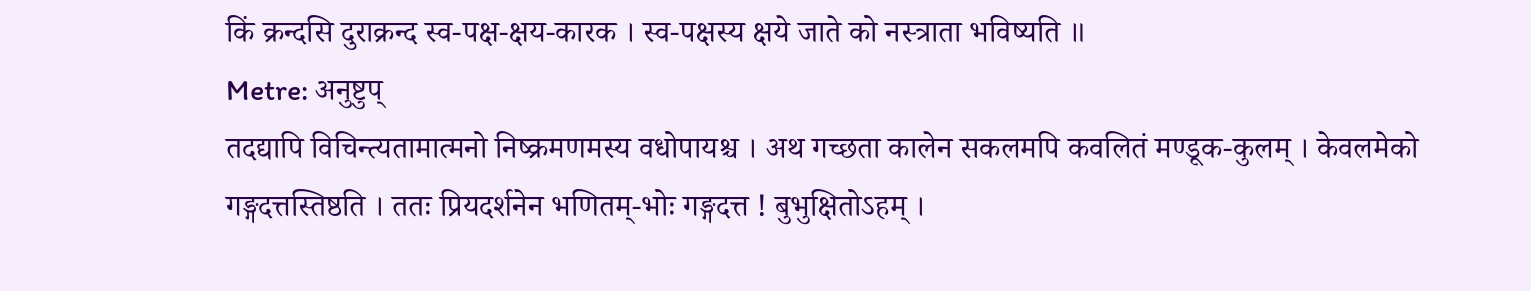किं क्रन्दसि दुराक्रन्द स्व-पक्ष-क्षय-कारक । स्व-पक्षस्य क्षये जाते को नस्त्राता भविष्यति ॥
Metre: अनुष्टुप्
तदद्यापि विचिन्त्यतामात्मनो निष्क्रमणमस्य वधोपायश्च । अथ गच्छता कालेन सकलमपि कवलितं मण्डूक-कुलम् । केवलमेको गङ्गदत्तस्तिष्ठति । ततः प्रियदर्शनेन भणितम्-भोः गङ्गदत्त ! बुभुक्षितोऽहम् ।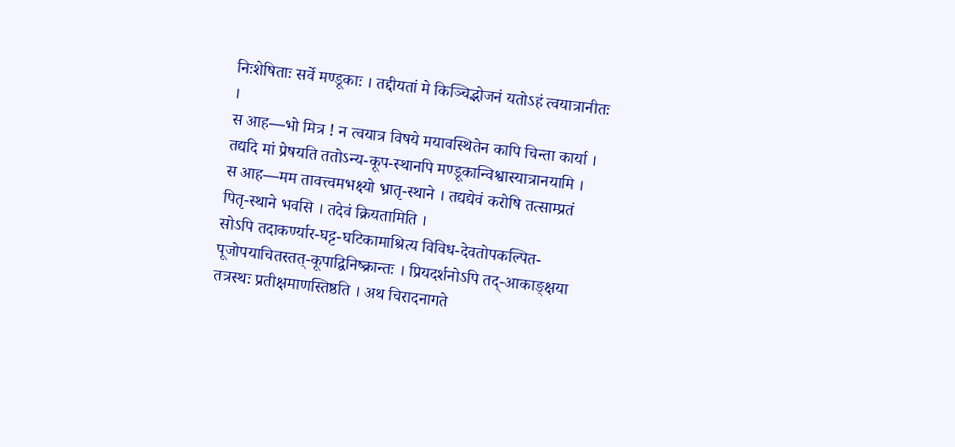निःशेषिताः सर्वे मण्डूकाः । तद्दीयतां मे किञ्चिद्भोजनं यतोऽहं त्वयात्रानीतः ।
स आह—भो मित्र ! न त्वयात्र विषये मयावस्थितेन कापि चिन्ता कार्या । तद्यदि मां प्रेषयति ततोऽन्य-कूप-स्थानपि मण्डूकान्विश्वास्यात्रानयामि ।
स आह—मम तावत्त्वमभक्ष्यो भ्रातृ-स्थाने । तद्यद्येवं करोषि तत्साम्प्रतं पितृ-स्थाने भवसि । तदेवं क्रियतामिति ।
सोऽपि तदाकर्ण्यार-घट्ट-घटिकामाश्रित्य विविध-देवतोपकल्पित-पूजोपयाचितस्तत्-कूपाद्विनिष्क्रान्तः । प्रियदर्शनोऽपि तद्-आकाङ्क्षया तत्रस्थः प्रतीक्षमाणस्तिष्ठति । अथ चिरादनागते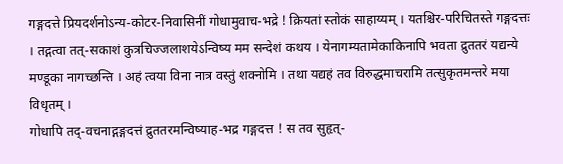गङ्गदत्ते प्रियदर्शनोऽन्य-कोटर-निवासिनीं गोधामुवाच-भद्रे ! क्रियतां स्तोकं साहाय्यम् । यतश्चिर-परिचितस्ते गङ्गदत्तः । तद्गत्वा तत्-सकाशं कुत्रचिज्जलाशयेऽन्विष्य मम सन्देशं कथय । येनागम्यतामेकाकिनापि भवता द्रुततरं यद्यन्ये मण्डूका नागच्छन्ति । अहं त्वया विना नात्र वस्तुं शक्नोमि । तथा यद्यहं तव विरुद्धमाचरामि तत्सुकृतमन्तरे मया विधृतम् ।
गोधापि तद्-वचनाद्गङ्गदत्तं द्रुततरमन्विष्याह-भद्र गङ्गदत्त ! स तव सुहृत्-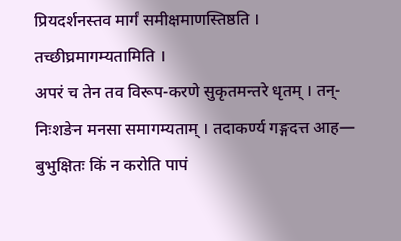प्रियदर्शनस्तव मार्गं समीक्षमाणस्तिष्ठति । तच्छीघ्रमागम्यतामिति ।
अपरं च तेन तव विरूप-करणे सुकृतमन्तरे धृतम् । तन्-निःशङेन मनसा समागम्यताम् । तदाकर्ण्य गङ्गदत्त आह—
बुभुक्षितः किं न करोति पापं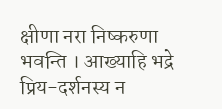क्षीणा नरा निष्करुणा भवन्ति । आख्याहि भद्रे प्रिय-दर्शनस्य न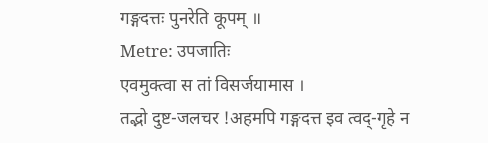गङ्गदत्तः पुनरेति कूपम् ॥
Metre: उपजातिः
एवमुक्त्वा स तां विसर्जयामास ।
तद्भो दुष्ट-जलचर !अहमपि गङ्गदत्त इव त्वद्-गृहे न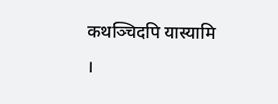कथञ्चिदपि यास्यामि ।